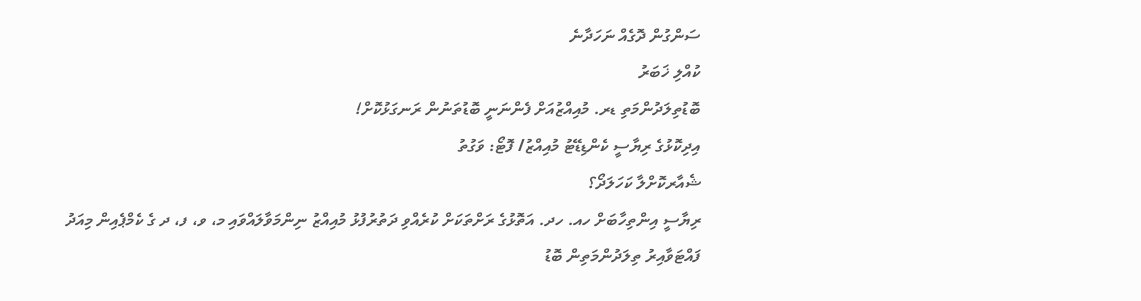ސަންގުން ދޮގެއް ނަހަދާނެ
ކުއްލި ޚަބަރު
ބޮޑުތިލަދުންމަތި ޑރ. މުއިއްޒުއަށް ފެންނަނީ ބޮޑުތަނުން ރަނގަޅުކޮށް!
އިދިކޮޅުގެ ރިޔާސީ ކެންޑިޑޭޓު މުއިއްޒު/ ފޮޓޯ: ވަގުތު
ޝެއާރކޮށްލާ ކަހަލަދޯ؟
ރިޔާސީ އިންތިހާބަށް ހއ. ހދ. އަތޮޅުގެ ރަށްތަކަށް ކުރެއްވި ދަތުރުފުޅު މުއިއްޒު ނިންމަވާލައްވައި މ، ވ، ފ، ދ ގެ ކެމްޕެއިން މިއަދު ފައްޓަވާއިރު ތިލަދުންމަތިން ބޮޑު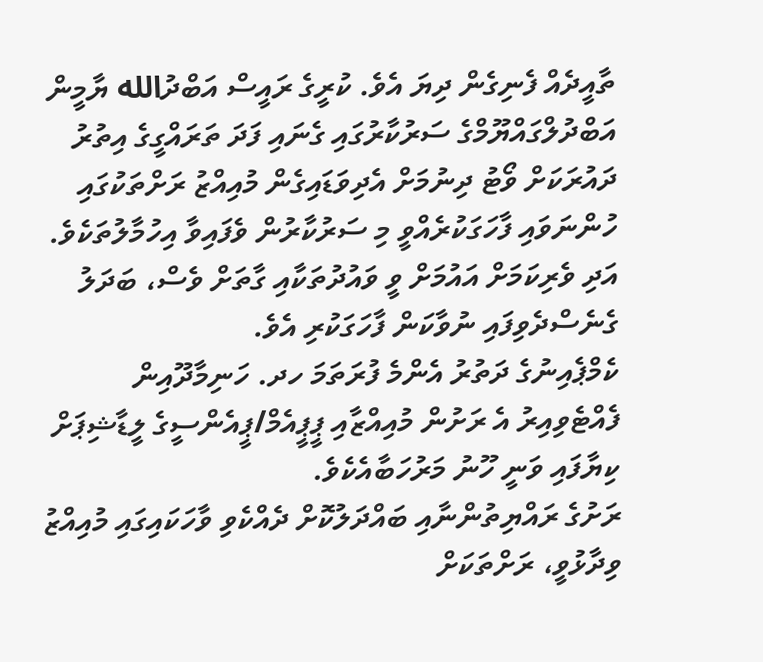ތާއީދެއް ފެނިގެން ދިޔަ އެވެ. ކުރީގެ ރައީސް އަބްދުالله ޔާމީން އަބްދުލްގައްޔޫމްގެ ސަރުކާރުގައި ގެނައި ފަދަ ތަރައްގީގެ އިތުރު ދައުރަކަށް ވޯޓު ދިނުމަށް އެދިވަޑައިގެން މުއިއްޒު ރަށްތަކުގައި ހުންނަވައި ފާހަގަކުރެއްވީ މި ސަރުކާރުން ވެފައިވާ އިހުމާލުތަކެވެ. އަދި ވެރިކަމަށް އައުމަށް ވީ ވައުދުތަކާއި ގާތަށް ވެސް، ބަދަލު ގެނެސްދެވިފައި ނުވާކަން ފާހަގަކުރި އެވެ.
ކެމްޕެއިނުގެ ދަތުރު އެންމެ ފުރަތަމަ ހދ. ހަނިމާދޫއިން ފެއްޓެވިއިރު އެ ރަށުން މުއިއްޒާއި ޕީޕީއެމް/ޕީއެންސީގެ ލީޑާޝިޕަށް ކިޔާފައި ވަނީ ހޫނު މަރުހަބާއެކެވެ.
ރަށުގެ ރައްޔިތުންނާއި ބައްދަލުކޮށް ދެއްކެވި ވާހަކައިގައި މުއިއްޒު ވިދާޅުވީ، ރަށްތަކަށް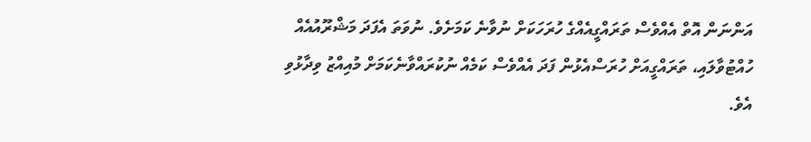އަންނަން އޮތް އެއްވެސް ތަރައްގީއެއްގެ ހުރަހަކަށް ނުވާނެ ކަމަށެވެ. ނުވަތަ އެފަދަ މަޝްރޫއުއެއް ހުއްޓުވާލައި، ތަރައްގީއަށް ހުރަސްއެޅުން ފަދަ އެއްވެސް ކަމެއް ނުކުރައްވާނެކަމަށް މުއިއްޒު ވިދާޅުވި އެވެ.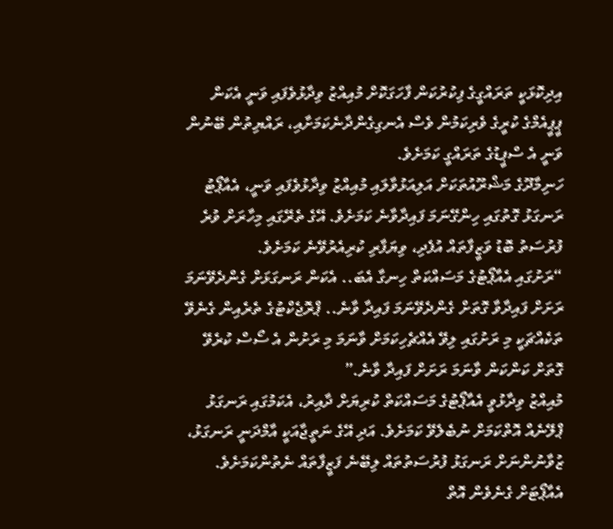އިދިކޮޅަކީ ތަރައްގީގެ ފިކުރުކަން ފާހަގަކޮށް މުއިއްޒު ވިދާޅުވެފައި ވަނީ އެކަން ޕީޕީއެމްގެ ކުރީގެ ވެރިކަމުން ވެސް އެނގިގެންދާނެކަމަށާއި، ރައްޔިތުން ބޭނުން ވަނީ އެ ސްޕީޑުގެ ތަރައްގީ ކަމަށެވެ.
ހަނިމާދޫގެ މަޝްރޫއުތަކަށް އަލިއަޅުވާލައި މުއިއްޒު ވިދާޅުވެފައި ވަނީ، އެއާޕޯޓު ރަނގަޅު ގޮތުގައި ހިންގޭނަމަ ފައިދާވާނެ ކަމަށެވެ. އޭގެ ތެރޭގައި މިހާރަށް ވުރެ ފުރުސަތު ބޮޑު ވަޒީފާތައް އުފެދި، ވިޔަފާރި ކުރިއެރުވޭނެ ކަމަށެވެ.
“ރަށުގައި އެއާޕޯޓުގެ މަސައްކަތް ހިނގާ އެބަ.. އެކަން ރަނގަޅަށް ގެންދެވޭނަމަ ރަށަށް ފައިދާވާ ގޮތަށް ގެންދެވޭނަމަ ފައިދާ ވާނެ.. ޕްރޮޖެކްޓުގެ ތެރެއިން ގެނެވޭ ތަކެއްޗަކީ މި ރަށުގައި ލިވޭ އެއްޗެހިކަމަށް ވާނަމަ މި ރަށުން އެ ސޯސް ކުރެވޭ ގޮތަށް ކަންކަން ވާނަމަ ރަށަށް ފައިދާ ވާނެ.”
މުއިއްޒު ވިދާޅުވީ އެއާޕޯޓުގެ މަސައްކަތް ކުރިޔަށް ދާއިރު، އެކަމުގައި ރަނގަޅު ޕްލޭނެއް އޮތްކަމަށް ނުބެލެވޭ ކަމަށެވެ. އަދި އޭގެ ނަތީޖާއަކީ އާމްދަނީ ރަނގަޅު، ޒުވާނުންނަށް ރަނގަޅު ފުރުސަތުތައް ލިބޭނެ ފަޒީފާތައް ނެތުންކަމަށެވެ.
އެއާޕޯޓަށް ގެނެވެން އޮތް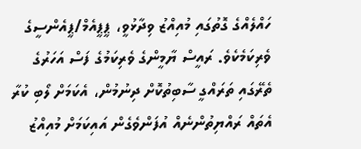ހައްލެއްގެ ގޮތުގައި މުއިއްޒު ވިދާޅުވީ، ޕީޕީއެމް/ޕީއެންސީގެ ވެރިކަމެކެވެ. ރައީސް ޔާމީންގެ ވެރިކަމުގެ ފަސް އަހަރުގެ ތެރޭގައި ތަރައްގީ ސާބިތުކޮށް ދިނުމުން، އެކަމަށް ލޯބި ކުރާ އެތައް ރައްޔިތުންނެއް އުފަންވެގެން އައިކަމަށް މުއިއްޒު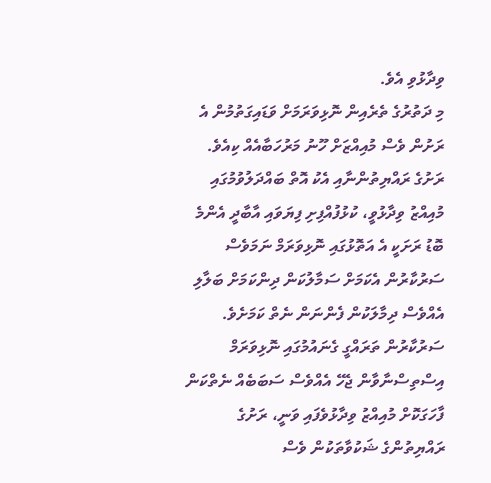ވިދާޅުވި އެވެ.
މި ދަތުރުގެ ތެރެއިން ނޮޅިވަރަމަށް ވަޑައިގަތުމުން އެ ރަށުން ވެސް މުއިއްޒަށް ހޫނު މަރުހަބާއެއް ކިއެވެ. ރަށުގެ ރައްޔިތުންނާއި އެކު އޮތް ބައްދަލުވުމުގައި މުއިއްޒު ވިދާޅުވީ، ކުޅުފުއްފިށި ފިޔަވައި އާބާދީ އެންމެ ބޮޑު ރަށަކީ އެ އަތޮޅުގައި ނޮޅިވަރަމް ނަމަވެސް ސަރުކާރުން އެކަމަށް ސަމާލުކަން ދިންކަމަށް ބަލާލި އެއްވެސް ދިމާލަކުން ފެންނަން ނެތް ކަމަށެވެ.
ސަރުކާރުން ތަރައްގީ ގެނައުމުގައި ނޮޅިވަރަމް އިސްތިސްނާވާން ޖެހޭ އެއްވެސް ސަބަބެއް ނެތްކަން ފާހަގަކޮށް މުއިއްޒު ވިދާޅުވެފައި ވަނީ، ރަށުގެ ރައްޔިތުންގެ ޝަކުވާތަކުން ވެސް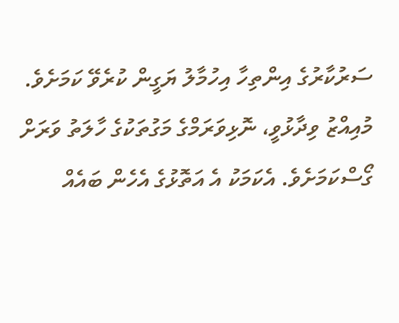ސަރުކާރުގެ އިންތިހާ އިހުމާލު ޔަގީން ކުރެވޭ ކަމަށެވެ.
މުއިއްޒު ވިދާޅުވީ، ނޮޅިވަރަމްގެ މަގުތަކުގެ ހާލަތު ވަރަށް ގޯސްކަމަށެވެ. އެކަމަކު އެ އަތޮޅުގެ އެހެން ބައެއް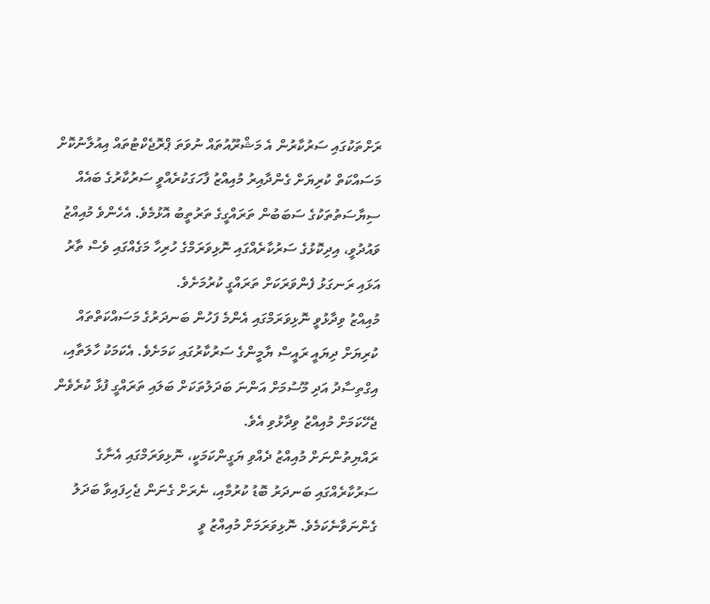ރަށްތަކުގައި ސަރުކާރުން އެ މަޝްރޫއުތައް ނުވަތަ ޕްރޮޖެކްޓުތައް އިއުލާނުކޮށް މަސައްކަތް ކުރިޔަށް ގެންދާއިރު މުއިއްޒު ފާހަގަކުރެއްވީ ސަރުކާރުގެ ބައެއް ސިޔާސަތުތަކުގެ ސަބަބުން ތަރައްގީގެ ތަރުތީބު އޮޅުމެވެ. އެހެންވެ މުއިއްޒު ވައުދުވީ، އިދިކޮޅުގެ ސަރުކާރެއްގައި ނޮޅިވަރަމްގެ ހުރިހާ މަގެއްގައި ވެސް ތާރު އަޅައި ރަނގަޅު ފެންވަރަކަށް ތަރައްގީ ކުރުމަށެވެ.
މުއިއްޒު ވިދާޅުވީ ނޮޅިވަރަމްގައި އެންމެ ފަހުން ބަނދަރުގެ މަސައްކަތްތައް ކުރިޔަށް ދިޔައީ ރައީސް ޔާމީންގެ ސަރުކާރުގައި ކަމަށެވެ. އެކަމަކު ހާލަތާއި، އިގްތިސާދު އަދި މޫސުމަށް އަންނަ ބަދަލުތަކަށް ބަލައި ތަރައްގީ ފުޅާ ކުރެވެން ޖެހޭކަމަށް މުއިއްޒު ވިދާޅުވި އެވެ.
ރައްޔިތުންނަށް މުއިއްޒު ދެއްވި ޔަގީންކަމަކީ، ނޮޅިވަރަމްގައި އެނާގެ ސަރުކާރެއްގައި ބަނދަރު ބޮޑު ކުރުމާއި، ނެރަށް ގެނަން ޖެހިފައިވާ ބަދަލު ގެންނަވާނެކަމެވެ. ނޮޅިވަރަމަށް މުއިއްޒު ވީ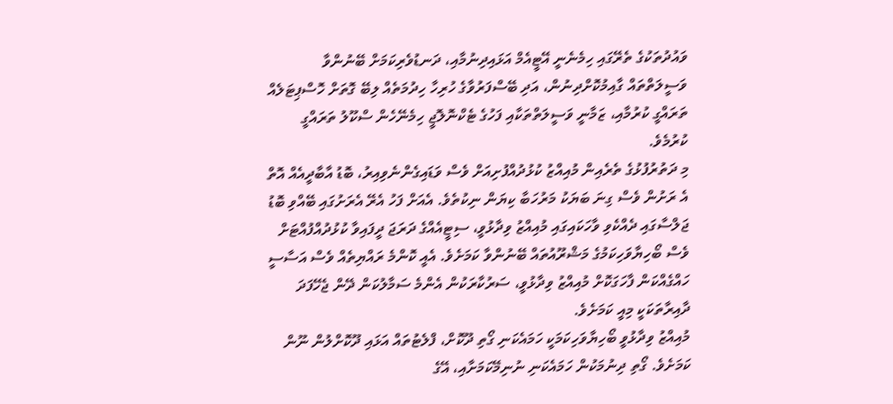ވައުދުތަކުގެ ތެރޭގައި ހިމެނެނީ އޭޓީއެމް އަޅައިދިނުމާއި، ދަނޑުވެރިކަމަށް ބޭނުންވާ ވަސީލަތްތައް ގާއިމުކޮށްދިނުން، އަދި ބޭސްފަރުވާގެ ހުރިހާ ހިދުމަތެއް ލިބޭ ގޮތަށް ހޮސްޕިޓަލެއް ތަރައްގީ ކުރުމާއި، ޒަމާނީ ވަސީލަތްތަކާއި ފަހުގެ ޓެކްނޮލޮޖީ ހިމެނޭހެން ސްކޫލު ތަރައްގީ ކުރުމެވެ.
މި ދަތުރުފުޅުގެ ތެރެއިން މުއިއްޒު ކުޅުދުއްފުށިއަށް ވެސް ވަޑައިގެންނެވިއިރު، ބޮޑު އާބާދީއެއް އޮތް އެ ރަށުން ވެސް ގިނަ ބަޔަކު މަރުހަބާ ކިޔަން ނިކުތެވެ. އެއަށް ފަހު އެރޭ އެރަށުގައި ބޭއްވި ބޮޑު ޖަލްސާގައި ދެއްކެވި ވާހަކައިގައި މުއިއްޒު ވިދާޅުވީ، ސިޓީއެއްގެ ދަރަޖަ ދީފައިވާ ކުޅުދުއްފުއްޓަށް ވެސް ބޯހިޔާވަހިކަމުގެ މަޝްރޫއުތައް ބޭނުންވާ ކަމަށެވެ. އެއީ ކޮންމެ ރައްޔިތެއް ވެސް އަސާސީ ހައްގެއްކަން ފާހަގަކޮށް މުއިއްޒު ވިދާޅުވީ، ސަރުކާރަކުން އެންމެ ސަމާލުކަން ދޭން ޖެހޭފަދަ ދާއިރާތަކަކީ މިއީ ކަމަށެވެ.
މުއިއްޒު ވިދާޅުވީ ބޯހިޔާވަހިކަމަކީ ހަމައެކަނި ގޯތި ދޫކޮށް، ފްލެޓުތައް އަޅައި ދޫކޮށްލުން ނޫން ކަމަށެވެ. ގޯތި ދިނުމަކުން ހަމައެކަނި ނުނިމޭކަމަށާއި، އޭގެ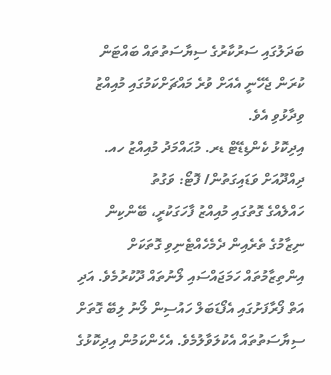ބަދަލުގައި ސަރުކާރުގެ ސިޔާސަތުތައް ބައްޓަން ކުރަން ޖެހޭނީ އެއަށް ވުރެ މައްޗަށްކަމުގައި މުއިއްޒު ވިދާޅުވި އެވެ.
އިދިކޮޅު ކެންޑިޑޭޓް ޑރ. މުޙައްމަދު މުއިއްޒު ހއ. ދިއްދޫއަށް ވަޑައިގަތުން/ ފޮޓޯ: ވަގުތު
ހައްލެއްގެ ގޮތުގައި މުއިއްޒު ފާހަގަކުރީ، ބޭންކިން ނިޒާމުގެ ތެރެއިން ދެމެހެއްޓެނިވި ގޮތަކަށް އިންތިޒާމުތައް ހަމަޖައްސައި ލޯނުތައް ދޫކުރުމެވެ. އަދި އަތް ފޯރާފަށުގައި އެފޯޑަބަލް ހައުސިން ލޯނު ލިބޭ ގޮތަށް ސިޔާސަތުތައް އެކުލަވާލުމެވެ. އެހެންކަމުން އިދިކޮޅުގެ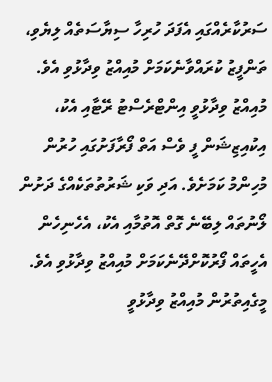ސަރުކާރެއްގައި އެފަދަ ހުރިހާ ސިޔާސަތެއް ލިޔެވި، ތަންފީޒު ކުރައްވާނެކަމަށް މުއިއްޒު ވިދާޅުވި އެވެ.
މުއިއްޒު ވިދާޅުވީ އިންޓްރެސްޓު ރޭޓާއި އެކު، އިކުއިޒިޝަން ފީ ވެސް އަތް ފޯރާފަށުގައި ހުރުން މުހިންމު ކަމަށެވެ. އަދި ވަކި ޝަރުތުތަކެއްގެ ދަށުން ލޯނުތައް ލިބޭނެ ގޮތް އޮތުމާއި އެކު، އެހެނިހެން އެހީތައް ފޯރުކޮށްދޭނެކަމަށް މުއިއްޒު ވިދާޅުވި އެވެ.
މީގެއިތުރުން މުއިއްޒު ވިދާޅުވީ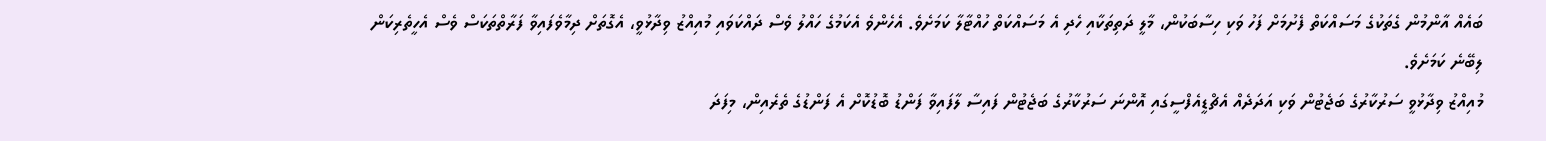ބައެއް އާންމުން ގެތަކުގެ މަސައްކަތް ފެށުމަށް ފަހު ވަކި ހިސާބަކުން، މާލީ ދަތިތަކާއި ހެދި އެ މަސައްކަތް ހުއްޓާލާ ކަމަށެވެ. އެހެންވެ އެކަމުގެ ހައްލު ވެސް ދައްކަވައި މުއިއްޒު ވިދާޅުވީ، އެގޮތަށް ދިމާވެފައިވާ ފަރާތްތަކަސް ވެސް އެހީތެރިކަން ލިބޭނެ ކަމަށެވެ.
މުއިއްޒު ވިދާޅުވީ ސަރުކާރުގެ ބަޖެޓުން ވަކި އަދަދެއް އެޗްޑީއެފްސީގައި އޮންނަ ސަރުކާރުގެ ބަޖެޓުން ފައިސާ ލާފައިވާ ފަންޑު ބޮޑުކޮށް އެ ފަންޑުގެ ތެރެއިން، މިފަދަ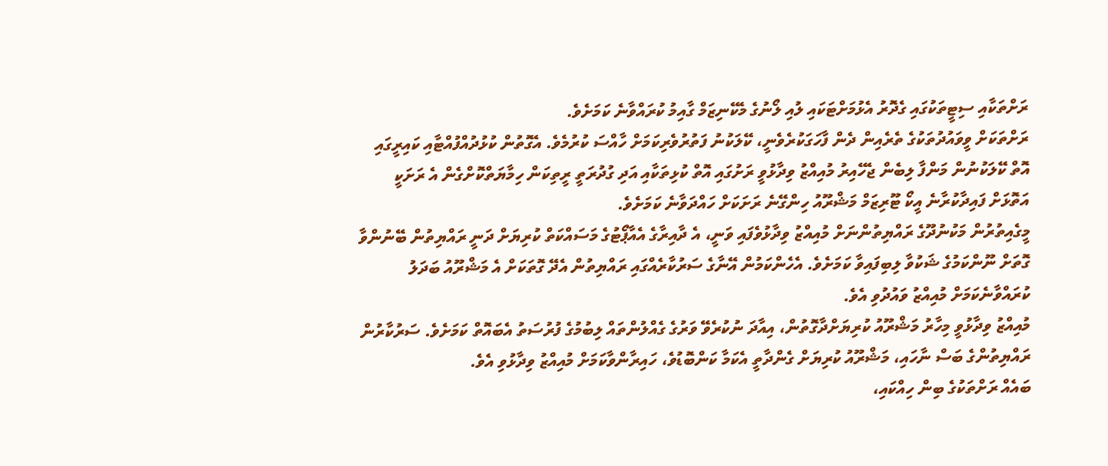ރަށްތަކާއި ސިޓީތަކުގައި ގެދޮރު އެޅުމަށްޓަކައި ލުއި ލޯނުގެ މެކޭނިޒަމް ގާއިމު ކުރައްވާނެ ކަމަށެވެ.
ރަށްތަކަށް ވީވައުދުތަކުގެ ތެރެއިން ދެން ފާހަގަކުރެވެނީ، ކޭލަކުނު ފަތުރުވެރިކަމަށް ހާއްސަ ކުރުމެވެ. އެގޮތުން ކުޅުދުއްފުއްޓާއި ކައިރީގައި އޮތް ކޭލަކުނުން މަންފާ ލިބެން ޖެހޭއިރު މުއިއްޒު ވިދާޅުވީ ރަށުގައި އޮތް ކުޅިތަކާއި އަދި ގުދުރަތީ ރީތިކަން ހިމާޔަތްކޮށްގެން އެ ރަށަކީ އަތޮޅަށް ފައިދާކުރާނެ އީކޯ ޓޫރިޒަމް މަޝްރޫއު ހިންގޭނެ ރަށަކަށް ހައްދަވާނެ ކަމަށެވެ.
މީގެއިތުރުން މަކުނުދޫގެ ރައްޔިތުންނަށް މުއިއްޒު ވިދާޅުވެފައި ވަނީ، އެ ދާއިރާގެ އެއާޕޯޓުގެ މަސައްކަތް ކުރިޔަށް ދަނީ ރައްޔިތުން ބޭނުންވާ ގޮތަށް ނޫންކަމުގެ ޝަކުވާ ލިބިފައިވާ ކަމަށެވެ. އެހެންކަމުން އޭނާގެ ސަރުކާރެއްގައި ރައްޔިތުން އެދޭ ގޮތަކަށް އެ މަޝްރޫއު ބަދަލު ކުރައްވާނެކަމަށް މުއިއްޒު ވައުދުވި އެވެ.
މުއިއްޒު ވިދާޅުވީ މިހާރު މަޝްރޫއު ކުރިޔަށްދާގޮތުން، އިއާދަ ނުކުރެވޭ ވަރުގެ ގެއްލުންތައް ލިބުމުގެ ފުރުސަތު އެބައޮތް ކަމަށެވެ. ސަރުކާރުން ރައްޔިތުންގެ ބަސް ނާހައި، މަޝްރޫއު ކުރިޔަށް ގެންދާތީ އެކަމާ ކަންބޮޑުވެ، ހައިރާންވާކަމަށް މުއިއްޒު ވިދާޅުވި އެވެ.
ބައެއް ރަށްތަކުގެ ބިން ހިއްކައި،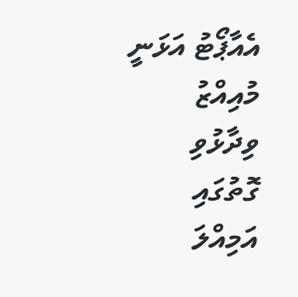އެއާޕޯޓު އަޅަނީ މުއިއްޒު ވިދާޅުވި ގޮތުގައި އަމިއްލަ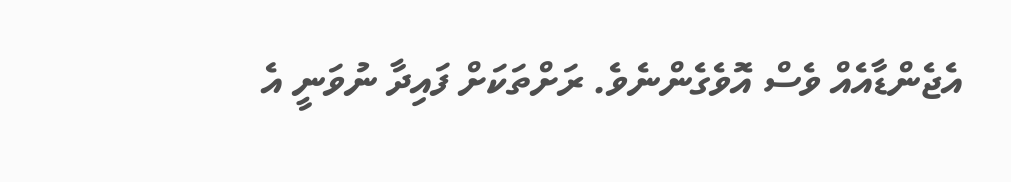އެޖެންޑާއެއް ވެސް އޮވެގެންނެވެ. ރަށްތަކަށް ފައިދާ ނުވަނީ އެ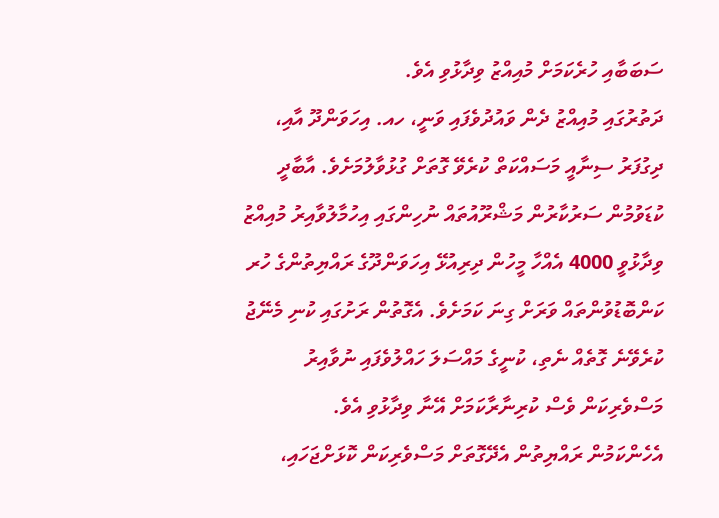ސަބަބާއި ހުރެކަމަށް މުއިއްޒު ވިދާޅުވި އެވެ.
ދަތުރުގައި މުއިއްޒު ދެން ވައުދުވެފައި ވަނީ، ހއ. އިހަވަންދޫ އާއި، ދިގުފަރު ސިނާއީ މަސައްކަތް ކުރެވޭ ގޮތަށް ގުޅުވާލުމަށެވެ. އާބާދީ ކުޑަވުމުން ސަރުކާރުން މަޝްރޫއުތައް ނުހިންގައި އިހުމާލުވާއިރު މުއިއްޒު ވިދާޅުވީ 4000 އެއްހާ މީހުން ދިރިއުޅޭ އިހަވަންދޫގެ ރައްޔިތުންގެ ހުރ ކަންބޮޑުވުންތައް ވަރަށް ގިނަ ކަމަށެވެ. އެގޮތުން ރަށުގައި ކުނި މެނޭޖު ކުރެވޭނެ ގޮތެއް ނެތި، ކުނީގެ މައްސަލަ ހައްލުވެފައި ނުވާއިރު މަސްވެރިކަން ވެސް ކުރިނާރާކަމަށް އޭނާ ވިދާޅުވި އެވެ.
އެހެންކަމުން ރައްޔިތުން އެދޭގޮތަށް މަސްވެރިކަން ކޮޅަށްޖަހައި،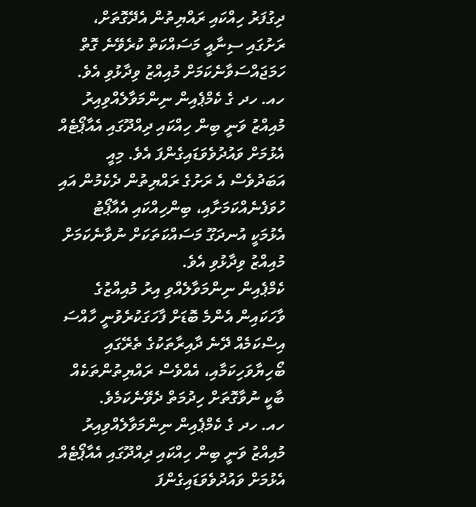ދިގުފަރު ހިއްކައި ރައްޔިތުން އެދޭގޮތަށް، ރަށުގައި ސިނާއީ މަސައްކަތް ކުރެވޭނެ ގޮތް ހަމަޖައްސަވާނެކަމަށް މުއިއްޒު ވިދާޅުވި އެވެ.
ހއ. ހދ ގެ ކެމްޕެއިން ނިންމަވާލެއްވިއިރު މުއިއްޒު ވަނީ ބިން ހިއްކައި ދިއްދޫގައި އެއާޕޯޓެއް އެޅުމަށް ވައުދުވެވަޑައިގެންފަ އެވެ. މިއީ އަބަދުވެސް އެ ރަށުގެ ރައްޔިތުން ދެކެމުން އައި ހުވަފެނެއްކަމަށާއި، ބިންހިއްކައި އެއާޕޯޓު އެޅުމަކީ އުނދަގޫ މަސައްކަތަކަށް ނުވާނެކަމަށް މުއިއްޒު ވިދާޅުވި އެވެ.
ކެމްޕެއިން ނިންމަވާލެއްވި އިރު މުއިއްޒުގެ ވާހަކައިން އެންމެ ބޮޑަށް ފާހަގަކުރެވުނީ ހާއްސަ އިސްކަމެއް ދޭނެ ދާއިރާތަކުގެ ތެރޭގައި ބޯހިޔާވަހިކަމާއި، އެއްވެސް ރައްޔިތުންތަކެއް ބާކީ ނުވާގޮތަށް ހިދުމަތް ދެވޭނެކަމެވެ.
ހއ. ހދ ގެ ކެމްޕެއިން ނިންމަވާލެއްވިއިރު މުއިއްޒު ވަނީ ބިން ހިއްކައި ދިއްދޫގައި އެއާޕޯޓެއް އެޅުމަށް ވައުދުވެވަޑައިގެންފަ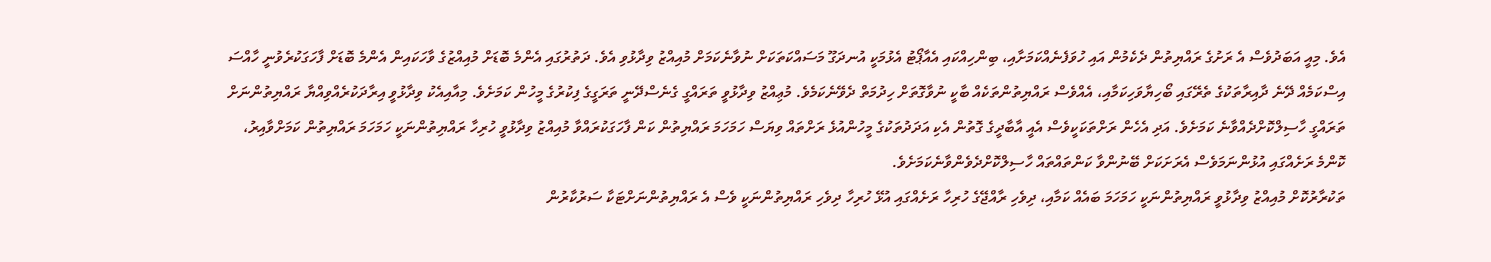އެވެ. މިއީ އަބަދުވެސް އެ ރަށުގެ ރައްޔިތުން ދެކެމުން އައި ހުވަފެނެއްކަމަށާއި، ބިންހިއްކައި އެއާޕޯޓު އެޅުމަކީ އުނދަގޫ މަސައްކަތަކަށް ނުވާނެކަމަށް މުއިއްޒު ވިދާޅުވި އެވެ. ދަތުރުގައި އެންމެ ބޮޑަށް މުއިއްޒުގެ ވާހަކައިން އެންމެ ބޮޑަށް ފާހަގަކުރެވުނީ ހާއްސަ އިސްކަމެއް ދޭނެ ދާއިރާތަކުގެ ތެރޭގައި ބޯހިޔާވަހިކަމާއި، އެއްވެސް ރައްޔިތުންތަކެއް ބާކީ ނުވާގޮތަށް ހިދުމަތް ދެވޭނެކަމެވެ. މުޢިއްޒު ވިދާޅުވީ ތަރައްގީ ގެނެސްދޭނީ ތަރަގީގެ ފިކުރުގެ މީހުން ކަމަށެވެ. މިއާއިއެކު ވިދާޅުވީ އިރާދަކުރެއްވިއްޔާ ރައްޔިތުންނަށް ތަރައްގީ ހާސިލްކޮށްދެއްވާނެ ކަމަށެވެ. އަދި އެހެން ރަށްތަކަކީވެސް އެއީ އާބާދީގެ ގޮތުން އެކި އަދަދުތަކުގެ މީހުންއުޅެ ރަށްތައް ވިޔަސް ހަމަހަމަ ރައްޔިތުން ކަން ފާހަގަކުރައްވާ މުއިއްޒު ވިދާޅުވީ ހުރިހާ ރައްޔިތުންނަކީ ހަމަހަމަ ރައްޔިތުން ކަމަށްވާއިރު، ކޮންމެ ރަށެއްގައި އުޅުންނަމަވެސް އެރަށަކަށް ބޭނުންވާ ކަންތައްތައް ހާސިލްކޮށްދެވެންވާނެކަމަށެވެ.
ތަކުރާރުކޮށް މުއިއްޒު ވިދާޅުވީ ރައްޔިތުންނަކީ ހަމަހަމަ ބައެއް ކަމާއި، ދިވެހި ރާއްޖޭގެ ހުރިހާ ރަށެއްގައި އުޅޭ ހުރިހާ ދިވެހި ރައްޔިތުންނަކީ ވެސް އެ ރައްޔިތުންނަށްޓަކާ ސަރުކާރުން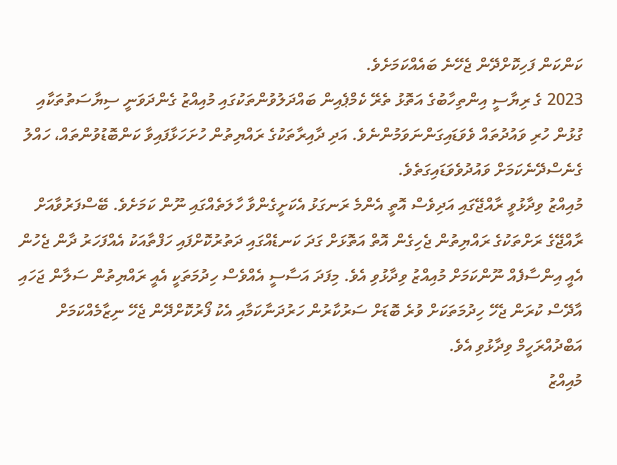ކަންކަން ފަހިކޮށްދޭން ޖެހޭނެ ބައެއްކަމަށެވެ.
2023 ގެ ރިޔާސީ އިންތިހާބުގެ އަތޮޅު ތެރޭ ކެމްޕެއިން ބައްދަލުވުންތަކުގައި މުއިއްޒު ގެންދަވަނީ ސިޔާސަތުތަކާއި ގުޅުން ހުރި ވައުދުތައް ވެވަޑައިގަންނަވަމުންނެވެ. އަދި ދާއިރާތަކުގެ ރައްޔިތުން ހުށަހަޅާފައިވާ ކަންބޮޑުވުންތައް، ހައްލު ގެނެސްދޭނެކަމަށް ވައުދުވެވަޑައިގަތެވެ.
މުއިއްޒު ވިދާޅުވީ ރާއްޖޭގައި އަދިވެސް އޮތީ އެންމެ ރަނގަޅު އެކަށީގެންވާ ހާލަތެއްގައި ނޫން ކަމަށެވެ. ބޭސްފަރުވާއަށް ރާއްޖޭގެ ރަށްތަކުގެ ރައްޔިތުން ޖެހިގެން އޮތް އަތޮޅަށް ގަދަ ކަނޑެއްގައި ދަތުރުކޮށްފައި ހަފްތާއަކު އެއްފަހަރު ދާން ޖެހުން އެއީ އިންސާފެއް ނޫންކަމަށް މުއިއްޒު ވިދާޅުވި އެވެ. މިފަދަ އަސާސީ އެއްވެސް ހިދުމަތަކީ އެއީ ރައްޔިތުން ސަލާން ޖަހައި އާދޭސް ކުރަން ޖެހޭ ހިދުމަތަކަށް ވުރެ ބޮޑަށް ސަރުކާރުން ހަރުދަނާކަމާއި އެކު ފޯރުކޮށްދޭން ޖެހޭ ނިޒާމެއްކަމަށް އަބްދުއްރަހީމް ވިދާޅުވި އެވެ.
މުއިއްޒު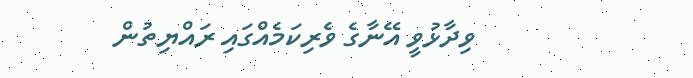ވިދާޅުވީ އޭނާގެ ވެރިކަމެއްގައި ރައްޔިތުން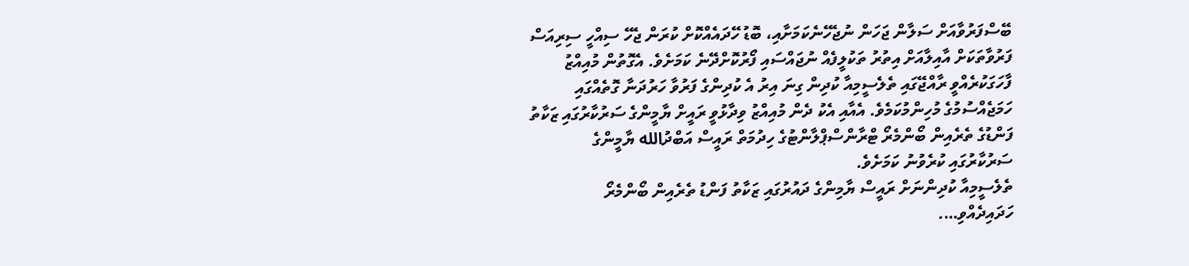ބޭސްފަރުވާއަށް ސަލާން ޖަހަން ނުޖެހޭނެކަމަށާއި، ބޮޑު ހޭދައެއްކޮށް ކުރަން ޖެހޭ ސިއްހީ ސިރިއަސް ފަރުވާތަކަށް އާއިލާއަށް އިތުރު ތަކުލީފެއް ނުޖައްސައި ފޯރުކޮށްދޭނެ ކަމަށެވެ. އެގޮތުން މުއިއްޒު ފާހަގަކުރެއްވީ ރާއްޖޭގައި ތެލެސީމިއާ ކުދިން ގިނަ އިރު އެ ކުދިންގެ ފަރުވާ ހަރުދަނާ ގޮތެއްގައި ހަމަޖެއްސުމުގެ މުހިންމުކަމެވެ. އެއާއި އެކު ދެން މުއިއްޒު ވިދާޅުވީ ރައީށް ޔާމީންގެ ސަރުކާރުގައި ޒަކާތު ފަންޑުގެ ތެރެއިން ބޯންމެރޯ ޓްރާންސްޕްލާންޓުގެ ހިދުމަތް ރައީސް އަބްދުالله ޔާމީންގެ ސަރުކާރުގައި ކުރެވުނު ކަމަށެވެ.
ތެލެސީމިއާ ކުދިންނަށް ރައީސް ޔާމިންގެ ދައުރުގައި ޒަކާތު ފަންޑު ތެރެއިން ބޯންމެރޯ ހަދައިދެއްވި….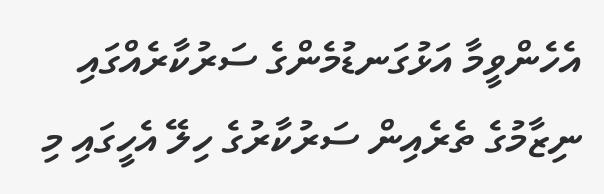އެހެންވީމާ އަޅުގަނޑުމެންގެ ސަރުކާރެއްގައި ނިޒާމުގެ ތެރެއިން ސަރުކާރުގެ ހިލޭ އެހީގައި މި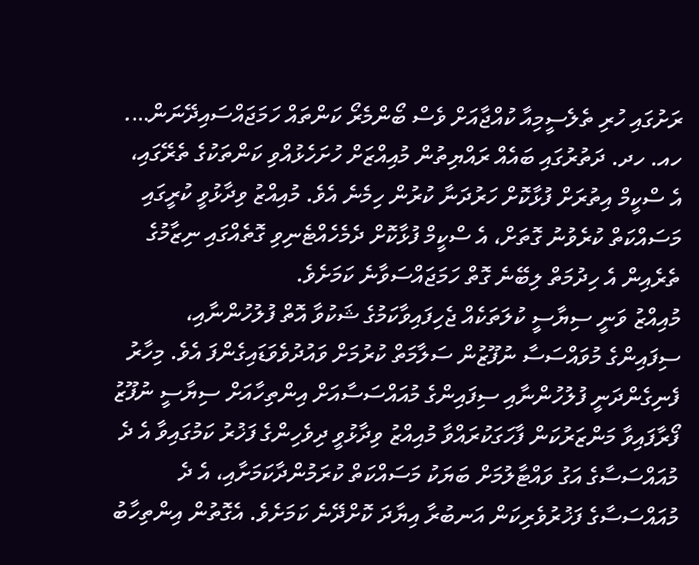ރަށުގައި ހުރި ތެލެސީމިއާ ކުއްޖާއަށް ވެސް ބޯންމެރޯ ކަންތައް ހަމަޖައްސައިދޭނަން….
ހއ. ހދ. ދަތުރުގައި ބައެއް ރައްޔިތުން މުއިއްޒަށް ހުށަހެޅުއްވި ކަންތަކުގެ ތެރޭގައި، އެ ސްކީމް އިތުރަށް ފުޅާކޮށް ހަރުދަނާ ކުރުން ހިމެނެ އެވެ. މުއިއްޒު ވިދާޅުވީ ކުރީގައި މަސައްކަތް ކުރެވުނު ގޮތަށް، އެ ސްކީމް ފުޅާކޮށް ދެމެހެއްޓެނިވި ގޮތެއްގައި ނިޒާމުގެ ތެރެއިން އެ ހިދުމަތް ލިބޭނެ ގޮތް ހަމަޖައްސަވާނެ ކަމަށެވެ.
މުއިއްޒު ވަނީ ސިޔާސީ ކުލަތަކެއް ޖެހިފައިވާކަމުގެ ޝަކުވާ އޮތް ފުލުހުންނާއި، ސިފައިންގެ މުވައްސަސާ ނުފޫޒުން ސަލާމަތް ކުރުމަށް ވައުދުވެވަޑައިގެންފަ އެވެ. މިހާރު ފެނިގެންދަނީ ފުލުހުންނާއި ސިފައިންގެ މުއައްސަސާއަށް އިންތިހާއަށް ސިޔާސީ ނުފޫޒު ފޯރާފައިވާ މަންޒަރުކަން ފާހަގަކުރައްވާ މުއިއްޒު ވިދާޅުވީ ދިވެހިންގެ ފަޚުރު ކަމުގައިވާ އެ ދެ މުއައްސަސާގެ އަގު ވައްޓާލުމަށް ބަޔަކު މަސައްކަތް ކުރަމުންދާކަމަށާއި، އެ ދެ މުއައްސަސާގެ ފަޚުރުވެރިކަން އަނބުރާ އިޔާދަ ކޮށްދޭނެ ކަމަށެވެ. އެގޮތުން އިންތިހާބު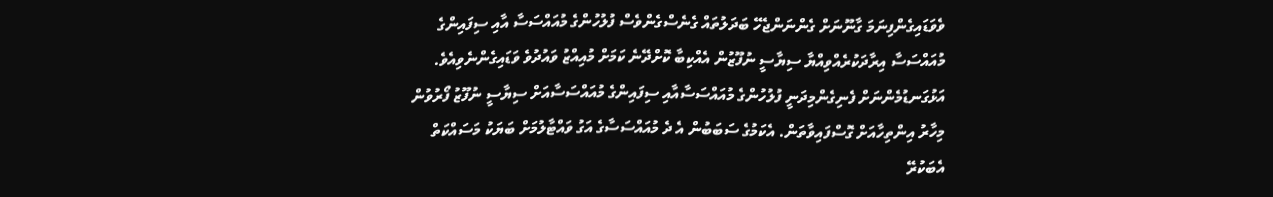ވެވަޑައިގެންފިނަމަ ގާނޫނަށް ގެންނަންޖެހޭ ބަދަލުތައް ގެނެސްގެންވެސް ފުލުހުންގެ މުއައްސަސާ އާއި ސިފައިންގެ މުއައްސަސާ އިރާދަކުރެއްވިއްޔާ ސިޔާސީ ނުފޫޒުން އެއްކިބާ ކޮށްދޭނެ ކަމަށް މުއިއްޒު ވައުދުވެ ވަޑައިގެންނެވިއެވެ.
އަޅުގަނޑުމެންނަށް ފެނިގެންމިދަނީ ފުލުހުންގެ މުއައްސަސާއާއި ސިފައިންގެ މުއައްސަސާއަށް ސިޔާސީ ނުފޫޒު ފޯރުވުން މިހާރު އިންތިހާއަށް ގޮސްފައިވާތަން. އެކަމުގެ ސަބަބުން އެ ދެ މުއައްސަސާގެ އަގު ވައްޓާލުމަށް ބަޔަކު މަސައްކަތް އެބަކުރޭ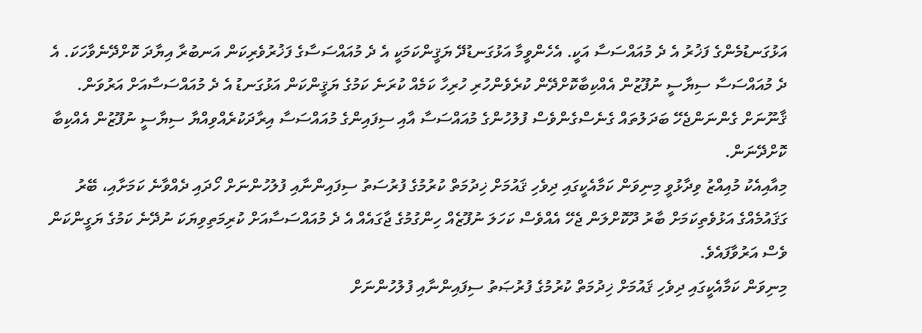އަޅުގަނޑުމެންގެ ފަޚުރު އެ ދެ މުއައްސަސާ އަކީ. އެހެންވީމާ އަޅުގަނޑުދޭ ޔަޤީންކަމަކީ އެ ދެ މުއައްސަސާގެ ފަޚުރުވެރިކަން އަނބުރާ އިޔާދަ ކޮށްދޭނެވާހަކަ. އެ ދެ މުއައްސަސާ ސިޔާސީ ނުފޫޒުން އެއްކިބާކޮށްދޭން ކުރެވެންހުރި ހުރިހާ ކަމެއް ކުރަނެ ކަމުގެ ޔަޤީންކަން އަޅުގަނޑު އެ ދެ މުއައްސަސާއަށް އަރުވަން. ޤާނޫނަށް ގެންނަންޖެހޭ ބަދަލުތައް ގެނެސްގެންވެސް ފުލުހުންގެ މުއައްސަސާ އާއި ސިފައިންގެ މުއައްސަސާ އިރާދަކުރެއްވިއްޔާ ސިޔާސީ ނުފޫޒުން އެއްކިބާ ކޮށްދޭނަން.
މިއާއިއެކު މުއިއްޒު ވިދާޅުވީ މިނިވަން ކަމާއެކީގައި ދިވެހި ޤައުމަށް ޚިދުމަތް ކުރުމުގެ ފުރުސަތު ސިފައިންނާއި ފުލުހުންނަށް ހޯދައި ދެއްވާނެ ކަމަށާއި، ބޭރު ގަޤައުމެއްގެ އަޅުވެތިކަމަށް ބާރު ދޫކޮށްލަން ޖެހޭ އެއްވެސް ކަހަލަ ނުފޫޒެއް ހިންގުމުގެ ޖާގައެއް އެ ދެ މުއައްސަސާއަށް ކުރިމަތިވިޔަކަ ނުދޭނެ ކަމުގެ ޔަގީންކަން ވެސް އަރުވާފައެވެ.
މިނިވަން ކަމާއެކީގައި ދިވެހި ޤައުމަށް ޚިދުމަތް ކުރުމުގެ ފުރުޞަތު ސިފައިންނާއި ފުލުހުންނަށް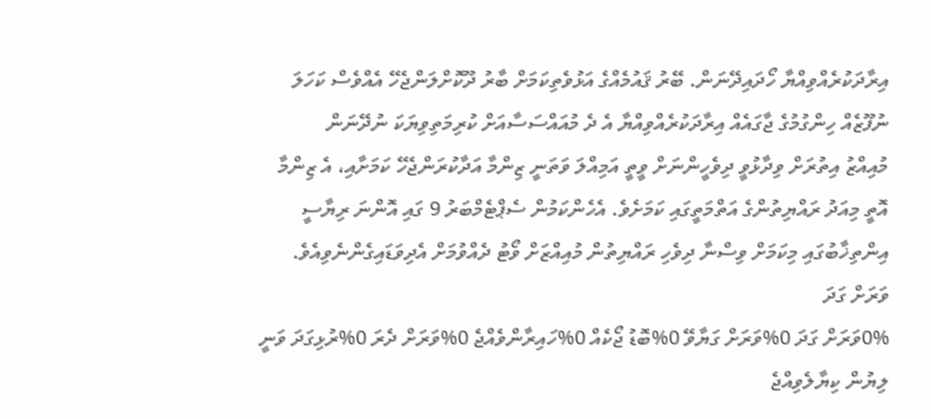އިރާދަކުރެއްވިއްޔާ ހޯދައިދޭނަން. ބޭރު ޤައުމެއްގެ އަޅުވެތިކަމަށް ބާރު ދޫކޮށްލަންޖެހޭ އެއްވެސް ކަހަލަ ނުފޫޒެއް ހިންގުމުގެ ޖާގައެއް އިރާދަކުރެއްވިއްޔާ އެ ދެ މުއައްސަސާއަށް ކުރިމަތިވިޔަކަ ނުދޭނަން
މުއިއްޒު އިތުރަށް ވިދާޅުވީ ދިވެހީންނަށް ވީތީ އަމިއްލަ ވަތަނީ ޒިންމާ އަދާކުރަންޖެހޭ ކަމަށާއި، އެ ޒިންމާ އޮތީ މިއަދު ރައްޔިތުންގެ އަތްމަތީގައި ކަމަށެވެ. އެހެންކަމުން ސެޕްޓެމްބަރު 9 ގައި އޮންނަ ރިޔާސީ އިންތިޚާބުގައި މިކަމަށް ވިސްނާ ދިވެހި ރައްޔިތުން މުއިއްޒަށް ވޯޓު ދެއްވުމަށް އެދިވަޑައިގެންނެވިއެވެ.
ވަރަށް ގަދަ
0%ވަރަށް ގަދަ 0%ވަރަށް ގަޔާވޭ 0%ބޮޑު ޖޯކެއް 0%ހައިރާންވެއްޖެ 0%ވަރަށް ދެރަ 0%ރުޅިގަދަ ވަނީ
ލިޔުން ކިޔާލެވިއްޖެ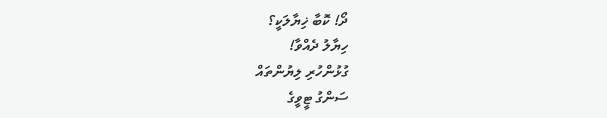ދޯ! ކޮބާ ޚިޔާލަކީ؟
ހިޔާލު ދެއްވާ!
ގުޅުންހުރި ލިޔުންތައް
ސަންގު ޓީވީގެ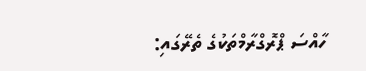ހާއްސަ ޕްރޮގްރާމްތަކުގެ ތެރޭގައި: